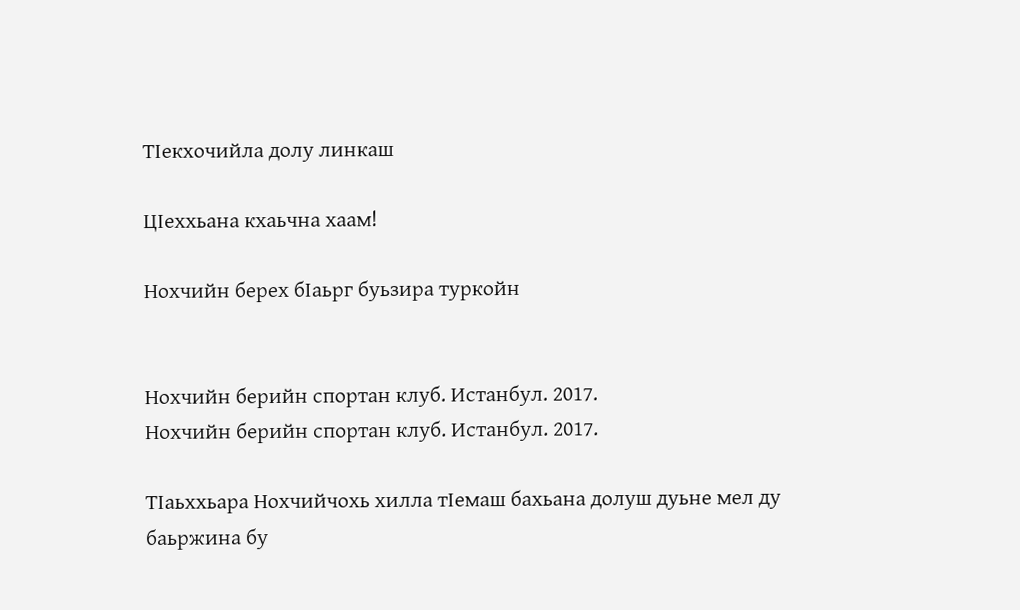ТIекхочийла долу линкаш

ЦIеххьана кхаьчна хаам!

Нохчийн берех бIаьрг буьзира туркойн


Нохчийн берийн спортан клуб. Истанбул. 2017.
Нохчийн берийн спортан клуб. Истанбул. 2017.

ТIаьххьара Нохчийчохь хилла тIемаш бахьана долуш дуьне мел ду баьржина бу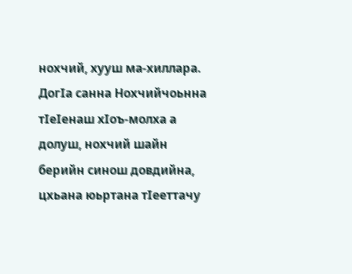нохчий, хууш ма-хиллара. ДогIа санна Нохчийчоьнна тIеIенаш хIоъ-молха а долуш, нохчий шайн берийн синош довдийна, цхьана юьртана тIееттачу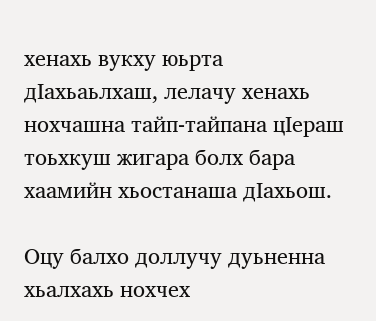хенахь вукху юьрта дIахьаьлхаш, лелачу хенахь нохчашна тайп-тайпана цIераш тоьхкуш жигара болх бара хаамийн хьостанаша дIахьош.

Оцу балхо доллучу дуьненна хьалхахь нохчех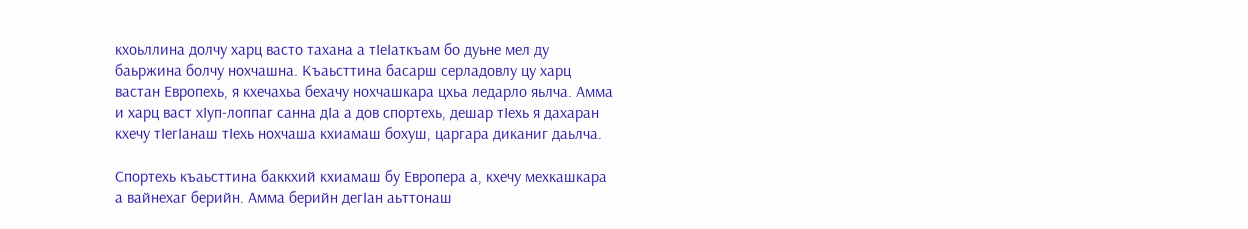кхоьллина долчу харц васто тахана а тIеIаткъам бо дуьне мел ду баьржина болчу нохчашна. Къаьсттина басарш серладовлу цу харц вастан Европехь, я кхечахьа бехачу нохчашкара цхьа ледарло яьлча. Амма и харц васт хIуп-лоппаг санна дIа а дов спортехь, дешар тIехь я дахаран кхечу тIегIанаш тIехь нохчаша кхиамаш бохуш, царгара диканиг даьлча.

Спортехь къаьсттина баккхий кхиамаш бу Европера а, кхечу мехкашкара а вайнехаг берийн. Амма берийн дегIан аьттонаш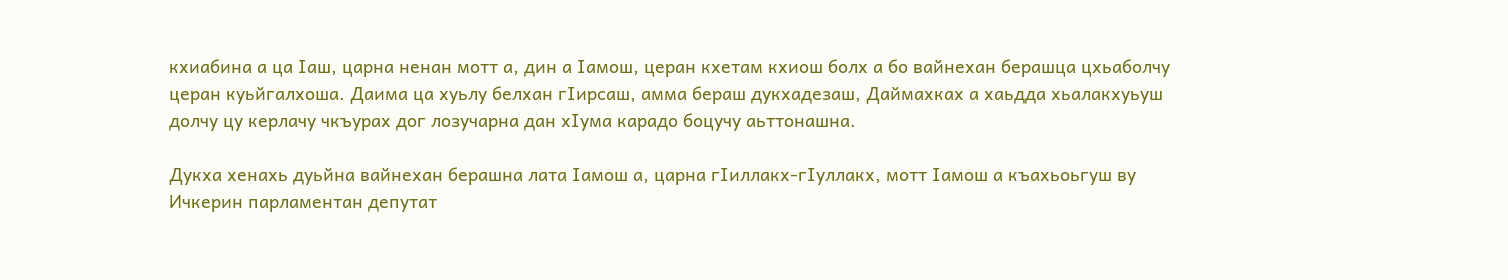кхиабина а ца Iаш, царна ненан мотт а, дин а Iамош, церан кхетам кхиош болх а бо вайнехан берашца цхьаболчу церан куьйгалхоша. Даима ца хуьлу белхан гIирсаш, амма бераш дукхадезаш, Даймахках а хаьдда хьалакхуьуш долчу цу керлачу чкъурах дог лозучарна дан хIума карадо боцучу аьттонашна.

Дукха хенахь дуьйна вайнехан берашна лата Iамош а, царна гIиллакх-гIуллакх, мотт Iамош а къахьоьгуш ву Ичкерин парламентан депутат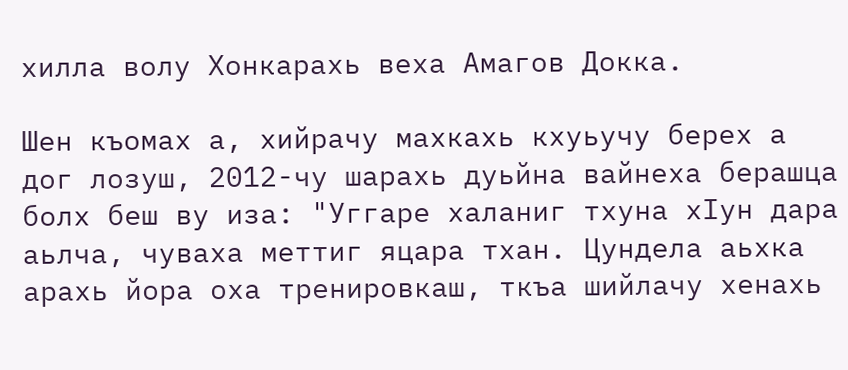хилла волу Хонкарахь веха Амагов Докка.

Шен къомах а, хийрачу махкахь кхуьучу берех а дог лозуш, 2012-чу шарахь дуьйна вайнеха берашца болх беш ву иза: "Уггаре халаниг тхуна хIун дара аьлча, чуваха меттиг яцара тхан. Цундела аьхка арахь йора оха тренировкаш, ткъа шийлачу хенахь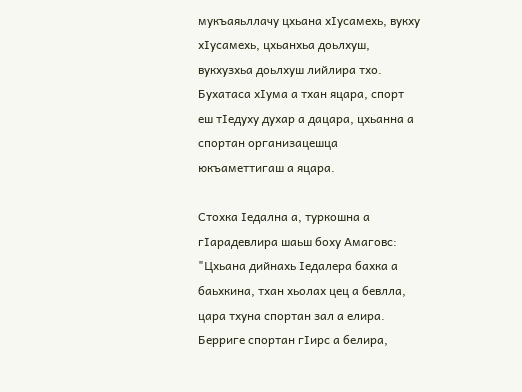мукъаяьллачу цхьана хIусамехь, вукху хIусамехь, цхьанхьа доьлхуш, вукхузхьа доьлхуш лийлира тхо. Бухатаса хIума а тхан яцара, спорт еш тIедуху духар а дацара, цхьанна а спортан организацешца юкъаметтигаш а яцара.

Стохка Iедална а, туркошна а гIарадевлира шаьш боху Амаговс: "Цхьана дийнахь Iедалера бахка а баьхкина, тхан хьолах цец а бевлла, цара тхуна спортан зал а елира. Берриге спортан гIирс а белира,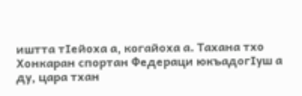иштта тIейоха а, когайоха а. Тахана тхо Хонкаран спортан Федераци юкъадогIуш а ду, цара тхан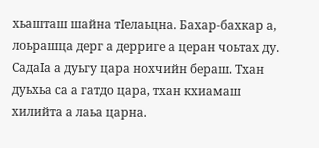хьашташ шайна тIелаьцна. Бахар-бахкар а, лоьрашца дерг а дерриге а церан чоьтах ду. СадаIа а дуьгу цара нохчийн бераш. Тхан дуьхьа са а гатдо цара, тхан кхиамаш хилийта а лаьа царна.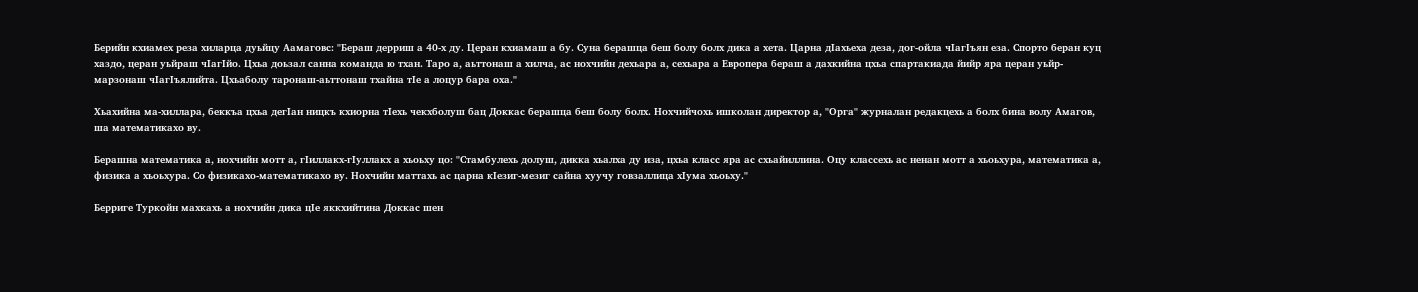Берийн кхиамех реза хиларца дуьйцу Аамаговс: "Бераш дерриш а 40-х ду. Церан кхиамаш а бу. Суна берашца беш болу болх дика а хета. Царна дIахьеха деза, дог-ойла чIагIъян еза. Спорто беран куц хаздо, церан уьйраш чIагIйо. Цхьа доьзал санна команда ю тхан. Таро а, аьттонаш а хилча, ас нохчийн дехьара а, сехьара а Европера бераш а дахкийна цхьа спартакиада йийр яра церан уьйр-марзонаш чIагIъялийта. Цхьаболу таронаш-аьттонаш тхайна тIе а лоцур бара оха."

Хьахийна ма-хиллара, беккъа цхьа дегIан ницкъ кхиорна тIехь чекхболуш бац Доккас берашца беш болу болх. Нохчийчохь ишколан директор а, "Орга" журналан редакцехь а болх бина волу Амагов, ша математикахо ву.

Берашна математика а, нохчийн мотт а, гIиллакх-гIуллакх а хьоьху цо: "Стамбулехь долуш, дикка хьалха ду иза, цхьа класс яра ас схьайиллина. Оцу классехь ас ненан мотт а хьоьхура, математика а, физика а хьоьхура. Со физикахо-математикахо ву. Нохчийн маттахь ас царна кIезиг-мезиг сайна хуучу говзаллица хIума хьоьху."

Берриге Туркойн махкахь а нохчийн дика цIе яккхийтина Доккас шен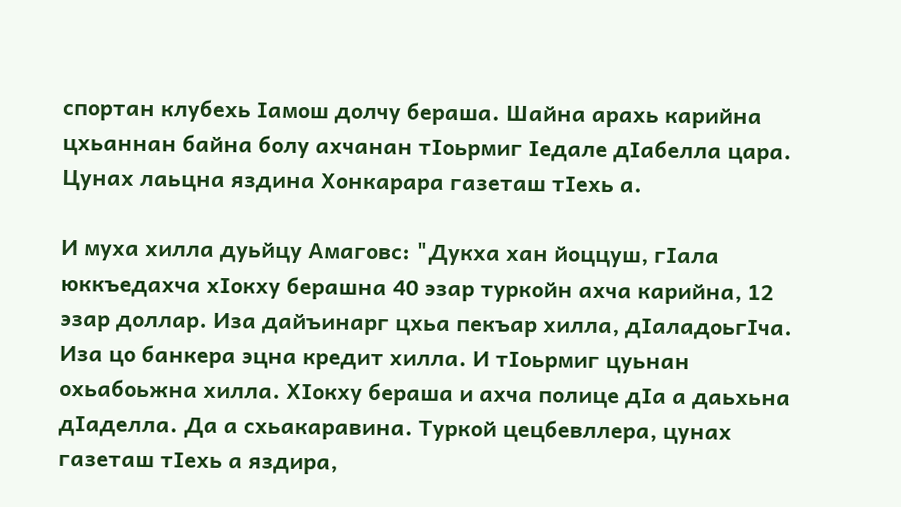спортан клубехь Iамош долчу бераша. Шайна арахь карийна цхьаннан байна болу ахчанан тIоьрмиг Iедале дIабелла цара. Цунах лаьцна яздина Хонкарара газеташ тIехь а.

И муха хилла дуьйцу Амаговс: "Дукха хан йоццуш, гIала юккъедахча хIокху берашна 40 эзар туркойн ахча карийна, 12 эзар доллар. Иза дайъинарг цхьа пекъар хилла, дIаладоьгIча. Иза цо банкера эцна кредит хилла. И тIоьрмиг цуьнан охьабоьжна хилла. ХIокху бераша и ахча полице дIа а даьхьна дIаделла. Да а схьакаравина. Туркой цецбевллера, цунах газеташ тIехь а яздира,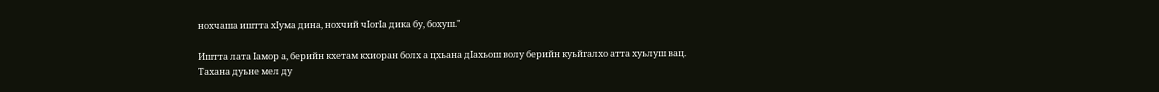нохчаша иштта хIума дина, нохчий чIогIа дика бу, бохуш."

Иштта лата Iамор а, берийн кхетам кхиоран болх а цхьана дIахьош волу берийн куьйгалхо атта хуьлуш вац. Тахана дуьне мел ду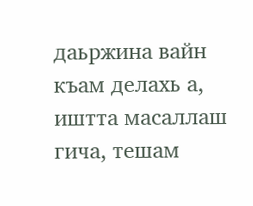даьржина вайн къам делахь а, иштта масаллаш гича, тешам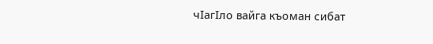чIагIло вайга къоман сибат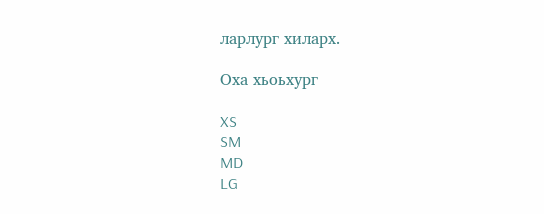ларлург хиларх.

Оха хьоьхург

XS
SM
MD
LG